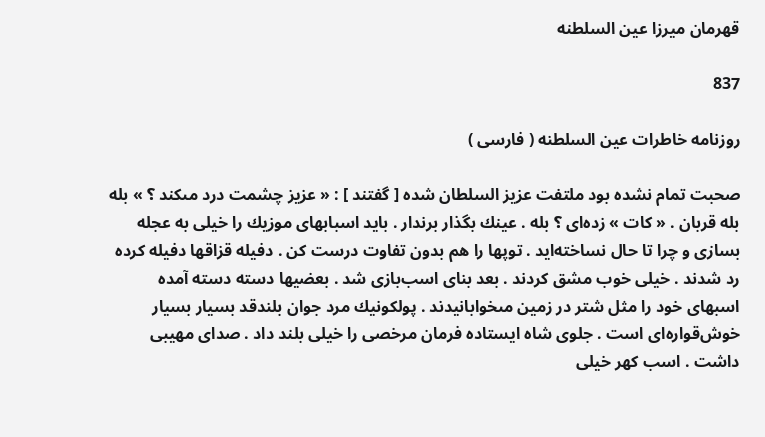قهرمان ميرزا عين السلطنه

837

روزنامه خاطرات عين السلطنه ( فارسى )

صحبت تمام نشده بود ملتفت عزيز السلطان شده [ گفتند ] : « عزيز چشمت درد مىكند ؟ » بله بله قربان . « كات » زده‌اى ؟ بله . عينك بگذار برندار . بايد اسبابهاى موزيك را خيلى به عجله بسازى و چرا تا حال نساخته‌ايد . توپها را هم بدون تفاوت درست كن . دفيله قزاقها دفيله كرده رد شدند . خيلى خوب مشق كردند . بعد بناى اسب‌بازى شد . بعضيها دسته دسته آمده اسبهاى خود را مثل شتر در زمين مىخوابانيدند . پولكونيك مرد جوان بلندقد بسيار بسيار خوش‌قواره‌اى است . جلوى شاه ايستاده فرمان مرخصى را خيلى بلند داد . صداى مهيبى داشت . اسب كهر خيلى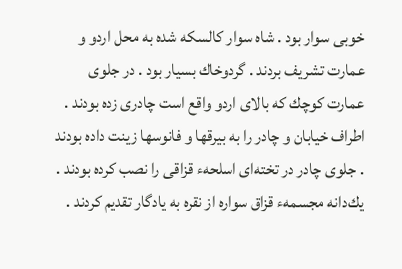خوبى سوار بود . شاه سوار كالسكه شده به محل اردو و عمارت تشريف بردند . گردوخاك بسيار بود . در جلوى عمارت كوچك كه بالاى اردو واقع است چادرى زده بودند . اطراف خيابان و چادر را به بيرقها و فانوسها زينت داده بودند . جلوى چادر در تخته‌اى اسلحهء قزاقى را نصب كرده بودند . يك‌دانه مجسمهء قزاق سواره از نقره به يادگار تقديم كردند .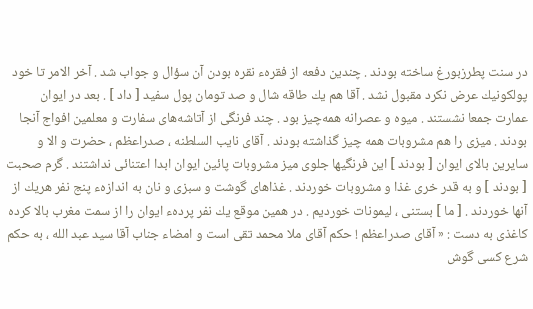در سنت پطرزبورغ ساخته بودند . چندين دفعه از فقرهء نقره بودن آن سؤال و جواب شد . آخر الامر تا خود پولكونيك عرض نكرد مقبول نشد . آقا هم يك طاقه شال و صد تومان پول سفيد [ داد ] . بعد در ايوان عمارت جمعا نشستند . ميوه و عصرانه همه‌چيز بود . چند فرنگى از آتاشه‌هاى سفارت و معلمين افواج آنجا بودند . ميزى را هم مشروبات همه چيز گذاشته بودند . آقاى نايب السلطنه ، صدراعظم ، حضرت و الا و سايرين بالاى ايوان [ بودند ] اين فرنگيها جلوى ميز مشروبات پائين ايوان ابدا اعتنائى نداشتند . گرم صحبت [ بودند ] و به قدر خرى غذا و مشروبات خوردند . غذاهاى گوشت و سبزى و نان به اندازهء پنج نفر هريك از آنها خوردند . [ ما ] بستنى ، ليمونات خورديم . در همين موقع يك نفر پردهء ايوان را از سمت مغرب بالا كرده كاغذى به دست : « آقاى صدراعظم ! حكم آقاى ملا محمد تقى است و امضاء جناب آقا سيد عبد الله ، به حكم شرع كسى گوش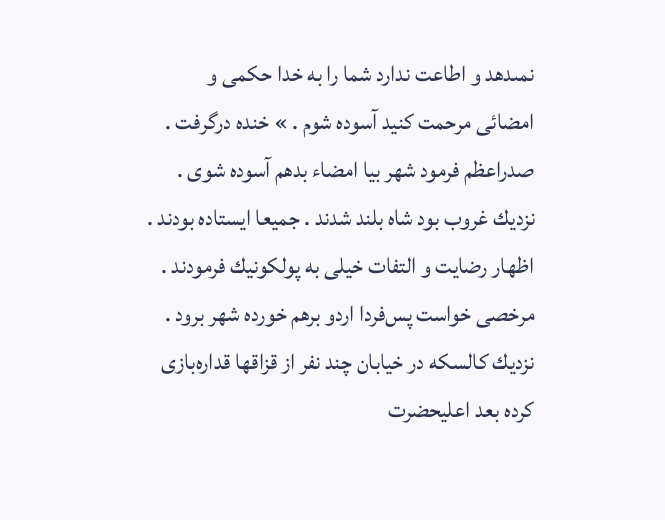نمىدهد و اطاعت ندارد شما را به خدا حكمى و امضائى مرحمت كنيد آسوده شوم . » خنده درگرفت . صدراعظم فرمود شهر بيا امضاء بدهم آسوده شوى . نزديك غروب بود شاه بلند شدند . جميعا ايستاده بودند . اظهار رضايت و التفات خيلى به پولكونيك فرمودند . مرخصى خواست پس‌فردا اردو برهم خورده شهر برود . نزديك كالسكه در خيابان چند نفر از قزاقها قداره‌بازى كرده بعد اعليحضرت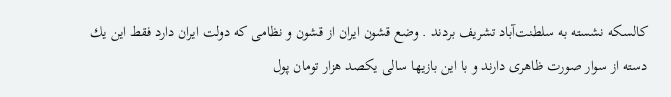كالسكه نشسته به سلطنت‌آباد تشريف بردند . وضع قشون ايران از قشون و نظامى كه دولت ايران دارد فقط اين يك دسته از سوار صورت ظاهرى دارند و با اين بازيها سالى يكصد هزار تومان پول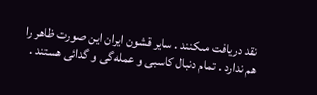نقد دريافت مىكنند . ساير قشون ايران اين صورت ظاهر را هم ندارد . تمام دنبال كاسبى و عمله‌گى و گدائى هستند .